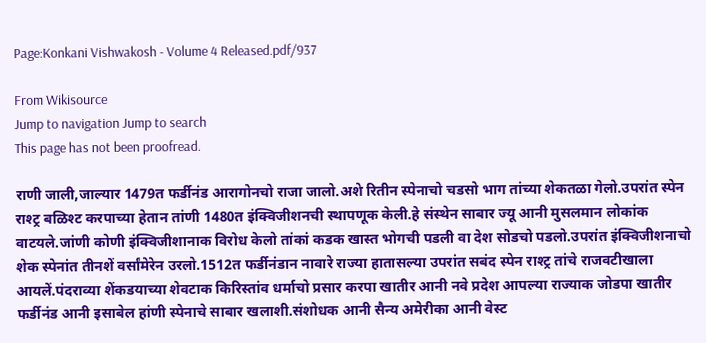Page:Konkani Vishwakosh - Volume 4 Released.pdf/937

From Wikisource
Jump to navigation Jump to search
This page has not been proofread.

राणी जाली,जाल्यार 1479त फर्डीनंड आरागोनचो राजा जालो.अशे रितीन स्पेनाचो चडसो भाग तांच्या शेकतळा गेलो.उपरांत स्पेन राश्ट्र बळिश्ट करपाच्या हेतान तांणी 1480त इंक्विजीशनची स्थापणूक केली.हे संस्थेन साबार ज्यू आनी मुसलमान लोकांक वाटयले.जांणी कोणी इंक्विजीशानाक विरोध केलो तांकां कडक खास्त भोगची पडली वा देश सोडचो पडलो.उपरांत इंक्विजीशनाचो शेक स्पेनांत तीनशें वर्सांमेरेन उरलो.1512त फर्डीनंडान नावारे राज्या हातासल्या उपरांत सबंद स्पेन राश्ट्र तांचे राजवटीखाला आयलें.पंदराव्या शेंकडयाच्या शेवटाक किरिस्तांव धर्माचो प्रसार करपा खातीर आनी नवे प्रदेश आपल्या राज्याक जोडपा खातीर फर्डीनंड आनी इसाबेल हांणी स्पेनाचे साबार खलाशी.संशोधक आनी सैन्य अमेरीका आनी वेस्ट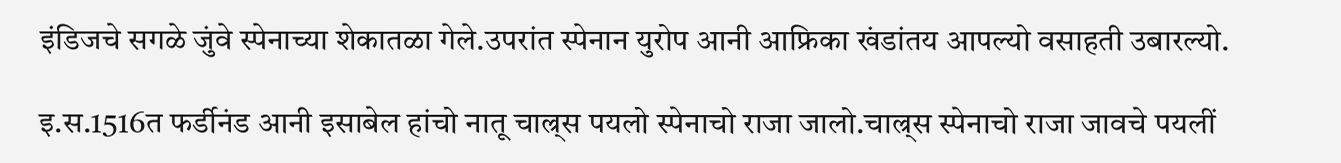इंडिजचे सगळे जुंवे स्पेनाच्या शेकातळा गेले.उपरांत स्पेनान युरोप आनी आफ्रिका खंडांतय आपल्यो वसाहती उबारल्यो.

इ.स.1516त फर्डीनंड आनी इसाबेल हांचो नातू चाल्र्स पयलो स्पेनाचो राजा जालो.चाल्र्स स्पेनाचो राजा जावचे पयलीं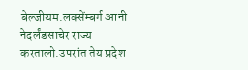बेल्जीयम.लक्सेंम्बर्ग आनी नेदर्लंडसाचेर राज्य करतालो.उपरांत तेय प्रदेश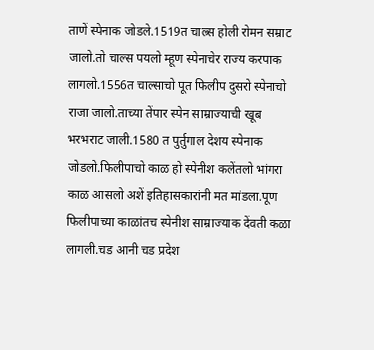ताणें स्पेनाक जोडले.1519त चाल्र्स होली रोमन सम्राट जालो.तो चाल्स पयलो म्हूण स्पेनाचेर राज्य करपाक लागलो.1556त चाल्साचो पूत फिलीप दुसरो स्पेनाचो राजा जालो.ताच्या तेंपार स्पेन साम्राज्याची खूब भरभराट जाली.1580 त पुर्तुगाल देशय स्पेनाक जोडलो.फिलीपाचो काळ हो स्पेनीश कलेंतलो भांगरा काळ आसलो अशें इतिहासकारांनी मत मांडला.पूण फिलीपाच्या काळांतच स्पेनीश साम्राज्याक देंवती कळा लागली.चड आनी चड प्रदेश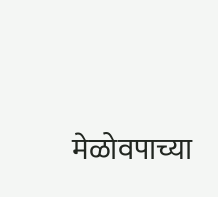मेळोवपाच्या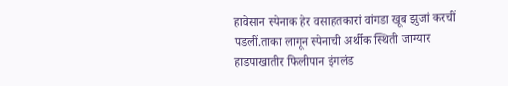हावेसान स्पेनाक हेर वसाहतकारां वांगडा खूब झुजां करचीं पडलीं.ताका लागून स्पेनाची अर्थीक स्थिती जाग्यार हाडपाखातीर फिलीपान इंगलंड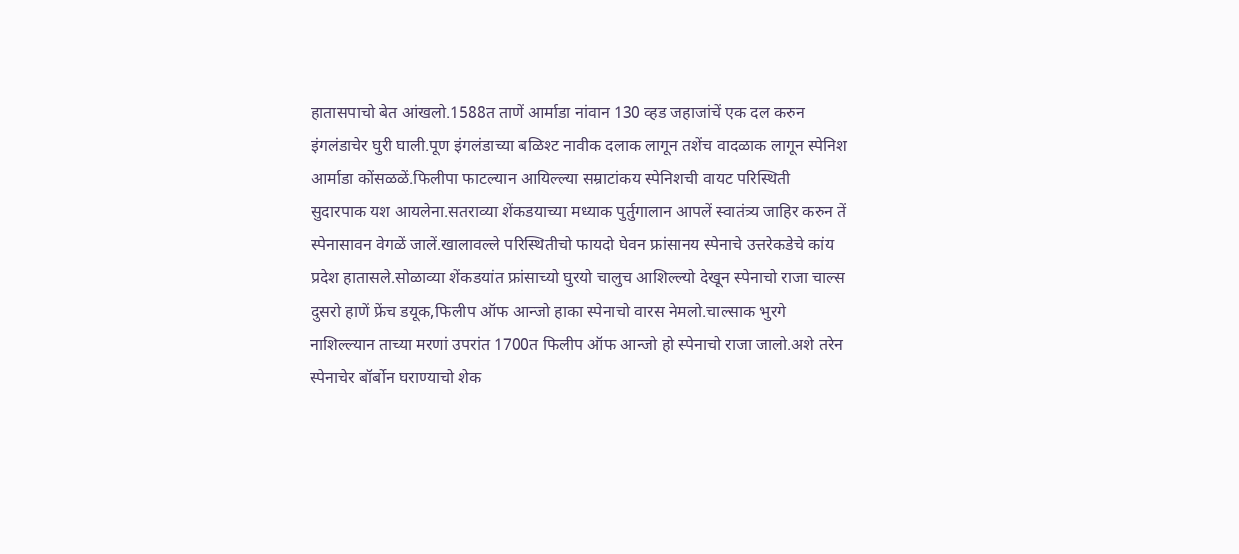हातासपाचो बेत आंखलो.1588त ताणें आर्माडा नांवान 130 व्हड जहाजांचें एक दल करुन इंगलंडाचेर घुरी घाली.पूण इंगलंडाच्या बळिश्ट नावीक दलाक लागून तशेंच वादळाक लागून स्पेनिश आर्माडा कोंसळळें.फिलीपा फाटल्यान आयिल्ल्या सम्राटांकय स्पेनिशची वायट परिस्थिती सुदारपाक यश आयलेना.सतराव्या शेंकडयाच्या मध्याक पुर्तुगालान आपलें स्वातंत्र्य जाहिर करुन तें स्पेनासावन वेगळें जालें.खालावल्ले परिस्थितीचो फायदो घेवन फ्रांसानय स्पेनाचे उत्तरेकडेचे कांय प्रदेश हातासले.सोळाव्या शेंकडयांत फ्रांसाच्यो घुरयो चालुच आशिल्ल्यो देखून स्पेनाचो राजा चाल्स दुसरो हाणें फ्रेंच डयूक,फिलीप ऑफ आन्जो हाका स्पेनाचो वारस नेमलो.चाल्साक भुरगे नाशिल्ल्यान ताच्या मरणां उपरांत 1700त फिलीप ऑफ आन्जो हो स्पेनाचो राजा जालो.अशे तरेन स्पेनाचेर बॉर्बोन घराण्याचो शेक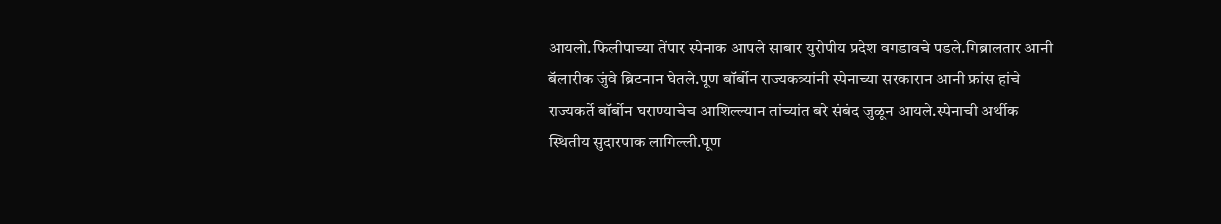आयलो.फिलीपाच्या तेंपार स्पेनाक आपले साबार युरोपीय प्रदेश वगडावचे पडले.गिब्रालतार आनी बॅलारीक जुंवे ब्रिटनान घेतले.पूण बॉर्बोन राज्यकत्र्यांनी स्पेनाच्या सरकारान आनी फ्रांस हांचे राज्यकर्ते बॉर्बोन घराण्याचेच आशिल्ल्यान तांच्यांत बरे संबंद जुळून आयले.स्पेनाची अर्थीक स्थितीय सुदारपाक लागिल्ली.पूण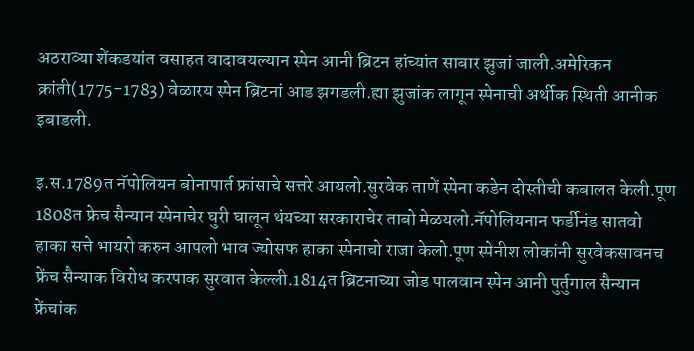अठराव्या शेंकडयांत वसाहत वादावयल्यान स्पेन आनी ब्रिटन हांच्यांत साबार झुजां जाली.अमेरिकन क्रांती(1775-1783) वेळारय स्पेन ब्रिटनां आड झगडली.ह्या झुजांक लागून स्पेनाची अर्थीक स्थिती आनीक इबाडली.

इ.स.1789त नॅपोलियन बोनापार्त फ्रांसाचे सत्तरे आयलो.सुरवेक ताणें स्पेना कडेन दोस्तीची कबालत केली.पूण 1808त फ्रेच सैन्यान स्पेनाचेर घुरी घालून थंयच्या सरकाराचेर ताबो मेळयलो.नॅपोलियनान फर्डीनंड सातवो हाका सत्ते भायरो करुन आपलो भाव ज्योसफ हाका स्पेनाचो राजा केलो.पूण स्पेनीश लोकांनी सुरवेकसावनच फ्रेंच सैन्याक विरोध करपाक सुरवात केल्ली.1814त ब्रिटनाच्या जोड पालवान स्पेन आनी पुर्तुगाल सैन्यान फ्रेंचांक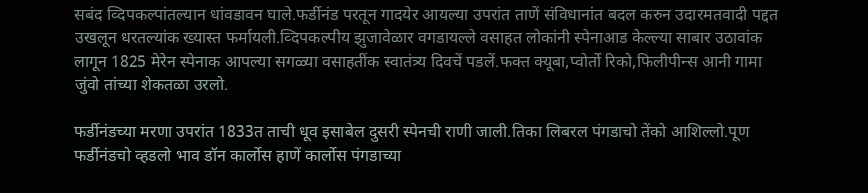सबंद व्दिपकल्पांतल्यान धांवडावन घाले.फर्डीनंड परतून गादयेर आयल्या उपरांत ताणें संविधानांत बदल करुन उदारमतवादी पद्दत उखलून धरतल्यांक ख्यास्त फर्मायली.व्दिपकल्पीय झुजावेळार वगडायल्ले वसाहत लोकांनी स्पेनाआड केल्ल्या साबार उठावांक लागून 1825 मेरेन स्पेनाक आपल्या सगळ्या वसाहतींक स्वातंत्र्य दिवचें पडलें.फक्त क्यूबा,प्वोर्तो रिको,फिलीपीन्स आनी गामा जुंवो तांच्या शेकतळा उरलो.

फर्डीनंडच्या मरणा उपरांत 1833त ताची धूव इसाबेल दुसरी स्पेनची राणी जाली.तिका लिबरल पंगडाचो तेंको आशिल्लो.पूण फर्डीनंडचो व्हडलो भाव डॉन कार्लोस हाणें कार्लोस पंगडाच्या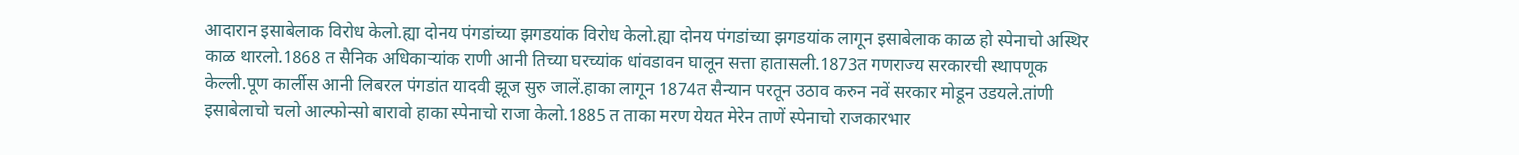आदारान इसाबेलाक विरोध केलो.ह्या दोनय पंगडांच्या झगडयांक विरोध केलो.ह्या दोनय पंगडांच्या झगडयांक लागून इसाबेलाक काळ हो स्पेनाचो अस्थिर काळ थारलो.1868 त सैनिक अधिकाऱ्यांक राणी आनी तिच्या घरच्यांक धांवडावन घालून सत्ता हातासली.1873त गणराज्य सरकारची स्थापणूक केल्ली.पूण कार्लीस आनी लिबरल पंगडांत यादवी झूज सुरु जालें.हाका लागून 1874त सैन्यान परतून उठाव करुन नवें सरकार मोडून उडयले.तांणी इसाबेलाचो चलो आल्फोन्सो बारावो हाका स्पेनाचो राजा केलो.1885 त ताका मरण येयत मेरेन ताणें स्पेनाचो राजकारभार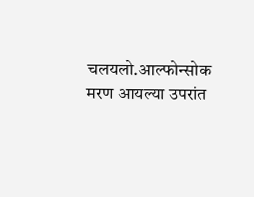चलयलो.आल्फोन्सोक मरण आयल्या उपरांत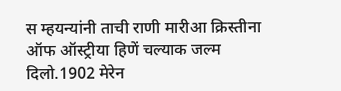स म्हयन्यांनी ताची राणी मारीआ क्रिस्तीना ऑफ ऑस्ट्रीया हिणें चल्याक जल्म दिलो.1902 मेरेन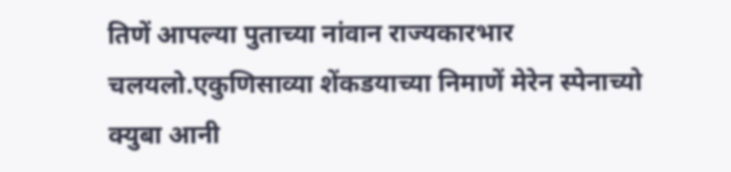तिणें आपल्या पुताच्या नांवान राज्यकारभार चलयलो.एकुणिसाव्या शेंकडयाच्या निमाणें मेरेन स्पेनाच्यो क्युबा आनी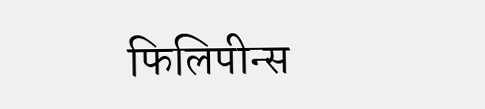फिलिपीन्स